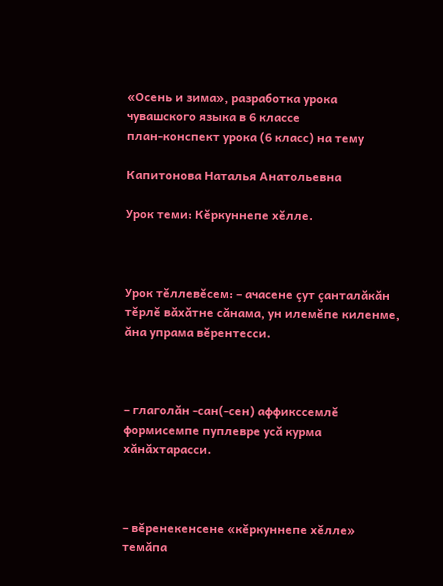«Осень и зима», разработка урока чувашского языка в 6 классе
план-конспект урока (6 класс) на тему

Капитонова Наталья Анатольевна

Урок теми: Кĕркуннепе хĕлле.



Урок тĕллевĕсем: – ачасене çут çанталăкăн тĕрлĕ вăхăтне сăнама, ун илемĕпе киленме, ăна упрама вĕрентесси.



– глаголăн -сан(-сен) аффикссемлĕ формисемпе пуплевре усă курма хăнăхтарасси.



– вĕренекенсене «кĕркуннепе хĕлле» темăпа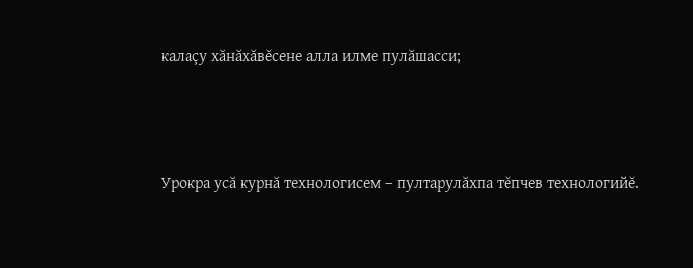калаçу хăнăхăвĕсене алла илме пулăшасси;



Урокра усă курнă технологисем – пултарулăхпа тĕпчев технологийĕ.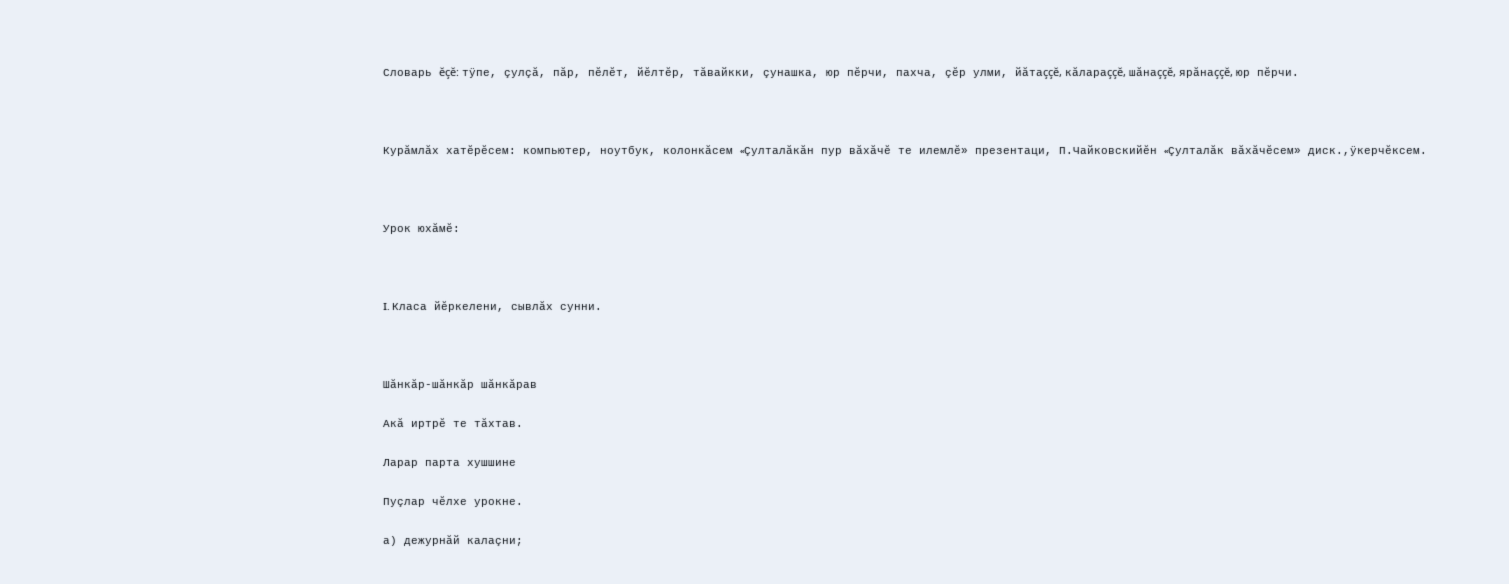Словарь ĕçĕ: тÿпе, çулçă, пăр, пĕлĕт, йĕлтĕр, тăвайкки, çунашка, юр пĕрчи, пахча, çĕр улми, йăтаççĕ, кăлараççĕ, шăнаççĕ, ярăнаççĕ, юр пĕрчи.



Курăмлăх хатĕрĕсем: компьютер, ноутбук, колонкăсем «Çулталăкăн пур вăхăчĕ те илемлĕ» презентаци, П.Чайковскийĕн «Çулталăк вăхăчĕсем» диск.,ÿкерчĕксем.



Урок юхăмĕ:



I. Класа йĕркелени, сывлăх сунни.



Шăнкăр-шăнкăр шăнкăрав

Акă иртрĕ те тăхтав.

Ларар парта хушшине

Пуçлар чĕлхе урокне.

а) дежурнăй калаçни;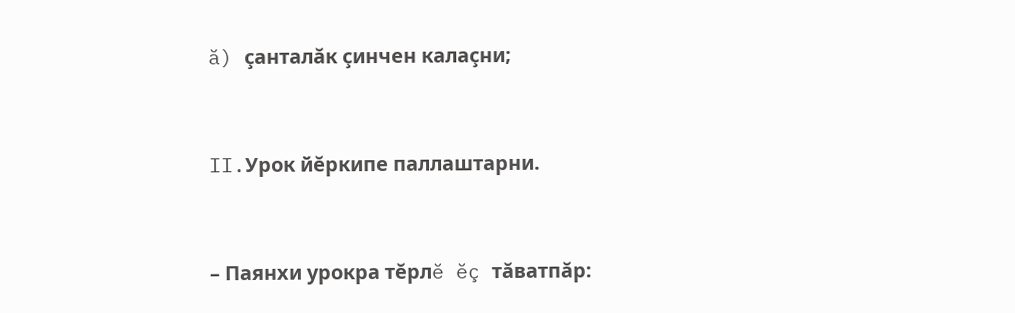ă) çанталăк çинчен калаçни;



II.Урок йĕркипе паллаштарни.



– Паянхи урокра тĕрлĕ ĕç тăватпăр: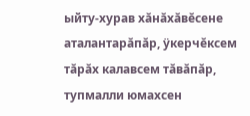ыйту-хурав хăнăхăвĕсене аталантарăпăр, ÿкерчĕксем тăрăх калавсем тăвăпăр, тупмалли юмахсен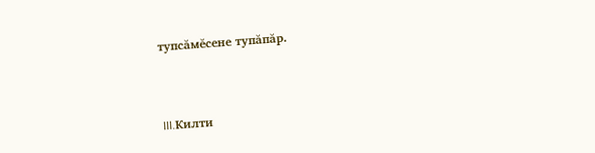тупсăмĕсене тупăпăр.



III.Килти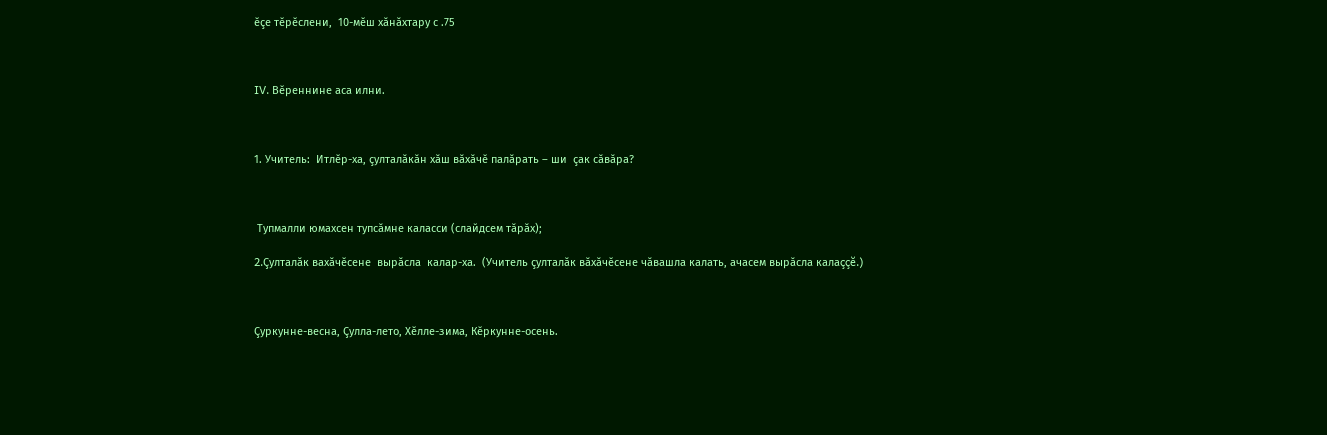ĕçе тĕрĕслени,  10-мĕш хăнăхтару с .75



IV. Вĕреннине аса илни.



1. Учитель:  Итлĕр-ха, çулталăкăн хăш вăхăчĕ палăрать – ши  çак сăвăра?



 Тупмалли юмахсен тупсăмне каласси (слайдсем тăрăх);

2.Çулталăк вахăчĕсене  вырăсла  калар-ха.  (Учитель çулталăк вăхăчĕсене чăвашла калать, ачасем вырăсла калаççĕ.)



Çуркунне-весна, Çулла-лето, Хĕлле-зима, Кĕркунне-осень.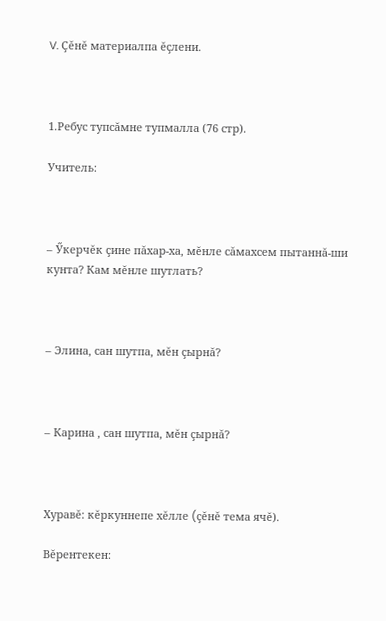V. Çĕнĕ материалпа ĕçлени.



1.Ребус тупсăмне тупмалла (76 стр).

Учитель:



– Ӳкерчĕк çине пăхар-ха, мĕнле сăмахсем пытаннă-ши кунта? Кам мĕнле шутлать?



– Элина, сан шутпа, мĕн çырнă?



– Карина , сан шутпа, мĕн çырнă?



Хуравĕ: кĕркуннепе хĕлле (çĕнĕ тема ячĕ).

Вĕрентекен: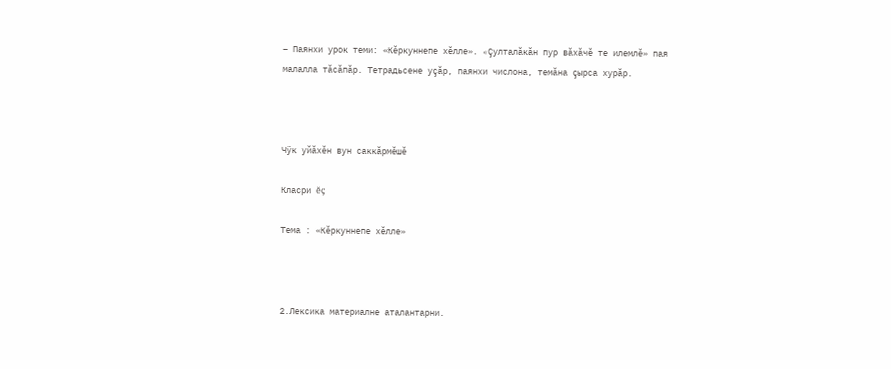– Паянхи урок теми: «Кĕркуннепе хĕлле». «Çулталăкăн пур вăхăчĕ те илемлĕ» пая малалла тăсăпăр. Тетрадьсене уçăр, паянхи числона, темăна çырса хурăр.



Чÿк уйăхĕн вун саккăрмĕшĕ

Класри ĕç

Тема : «Кĕркуннепе хĕлле»



2.Лексика материалне аталантарни.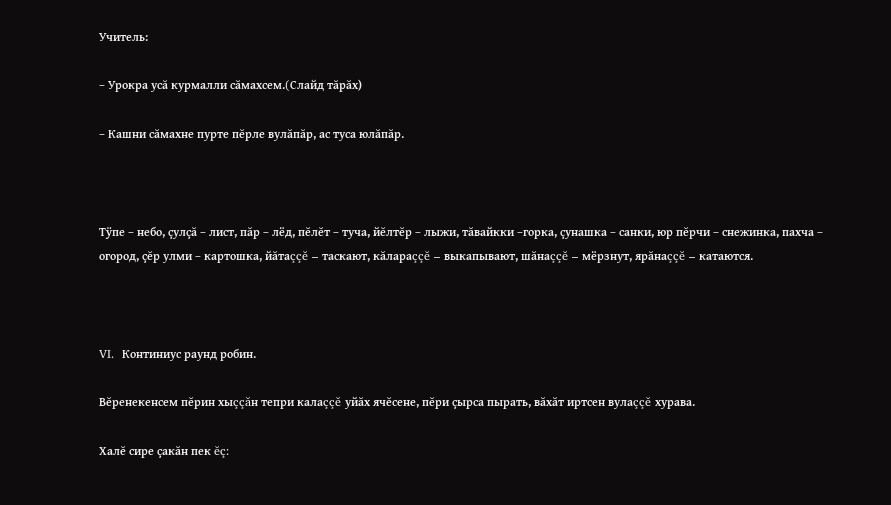Учитель:

– Урокра усă курмалли сăмахсем.(Cлайд тăрăх)

– Кашни сăмахне пурте пĕрле вулăпăр, ас туса юлăпăр.



Тÿпе – небо, çулçă – лист, пăр – лёд, пĕлĕт – туча, йĕлтĕр – лыжи, тăвайкки –горка, çунашка – санки, юр пĕрчи – снежинка, пахча – огород, çĕр улми – картошка, йăтаççĕ – таскают, кăлараççĕ – выкапывают, шăнаççĕ – мёрзнут, ярăнаççĕ – катаются.



VI.  Континиус раунд робин.

Вĕренекенсем пĕрин хыççăн тепри калаççĕ уйăх ячĕсене, пĕри çырса пырать, вăхăт иртсен вулаççĕ хурава.

Халĕ сире çакăн пек ĕç: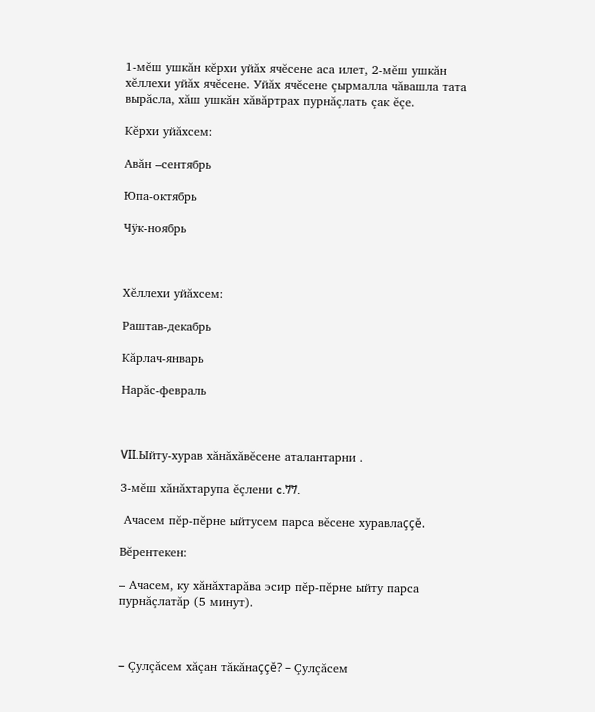1-мĕш ушкăн кĕрхи уйăх ячĕсене аса илет, 2-мĕш ушкăн хĕллехи уйăх ячĕсене. Уйăх ячĕсене çырмалла чăвашла тата вырăсла, хăш ушкăн хăвăртрах пурнăçлать çак ĕçе.

Кĕрхи уйăхсем:

Авăн –сентябрь

Юпа-октябрь

Чÿк-ноябрь



Хĕллехи уйăхсем:

Раштав-декабрь

Кăрлач-январь

Нарăс-февраль



VII.Ыйту-хурав хăнăхăвĕсене аталантарни .

3-мĕш хăнăхтарупа ĕçлени c.77.

 Ачасем пĕр-пĕрне ыйтусем парса вĕсене хуравлаççĕ.

Вĕрентекен:

– Ачасем, ку хăнăхтарăва эсир пĕр-пĕрне ыйту парса пурнăçлатăр (5 минут).



– Çулçăсем хăçан тăкăнаççĕ? – Çулçăсем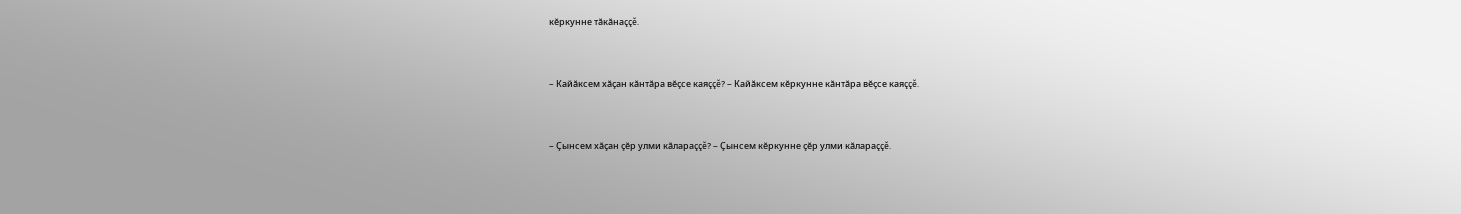кĕркунне тăкăнаççĕ.



– Кайăксем хăçан кăнтăра вĕçсе каяççĕ? – Кайăксем кĕркунне кăнтăра вĕçсе каяççĕ.



– Çынсем хăçан çĕр улми кăлараççĕ? – Çынсем кĕркунне çĕр улми кăлараççĕ.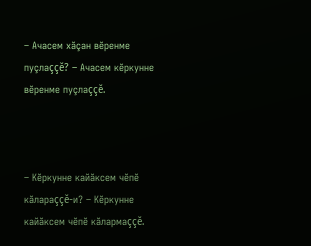– Ачасем хăçан вĕренме пуçлаççĕ? – Ачасем кĕркунне вĕренме пуçлаççĕ.



– Кĕркунне кайăксем чĕпĕ кăлараççĕ-и? – Кĕркунне кайăксем чĕпĕ кăлармаççĕ.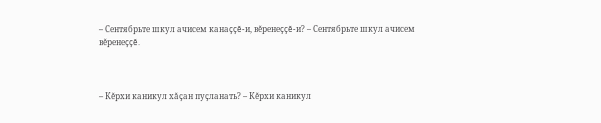– Сентябрьте шкул ачисем канаççĕ-и, вĕренеççĕ-и? – Сентябрьте шкул ачисем вĕренеççĕ.



– Кĕрхи каникул хăçан пуçланать? – Кĕрхи каникул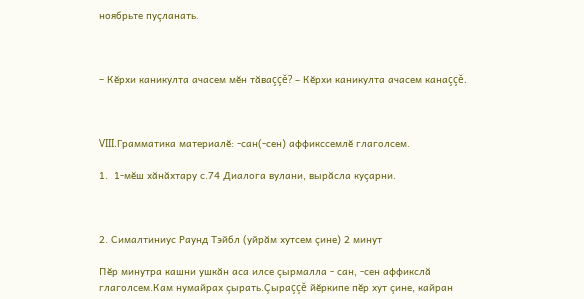ноябрьте пуçланать.



– Кĕрхи каникулта ачасем мĕн тăваççĕ? – Кĕрхи каникулта ачасем канаççĕ.



VIII.Грамматика материалĕ: -сан(-сен) аффикссемлĕ глаголсем.

1.  1-мĕш хăнăхтару с.74 Диалога вулани, вырăсла куçарни.



2. Сималтиниус Раунд Тэйбл (уйрăм хутсем çине) 2 минут

Пĕр минутра кашни ушкăн аса илсе çырмалла - сан, -сен аффикслă глаголсем.Кам нумайрах çырать.Çыраççĕ йĕркипе пĕр хут çине, кайран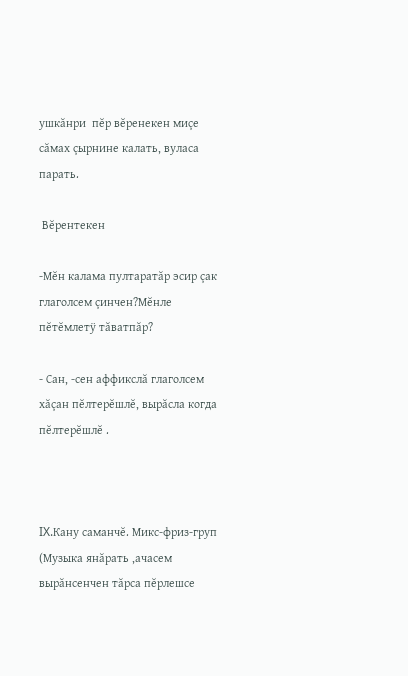ушкăнри  пĕр вĕренекен миçе сăмах çырнине калать, вуласа парать.

 Вĕрентекен

-Мĕн калама пултаратăр эсир çак глаголсем çинчен?Мĕнле пĕтĕмлетÿ тăватпăр?

- Сан, -сен аффикслă глаголсем  хăçан пĕлтерĕшлĕ, вырăсла когда пĕлтерĕшлĕ .



IX.Кану саманчĕ. Микс-фриз-груп (Музыка янăрать ,ачасем вырăнсенчен тăрса пĕрлешсе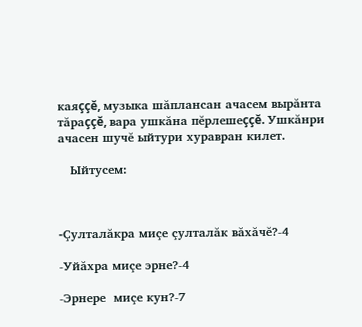каяççĕ, музыка шăплансан ачасем вырăнта тăраççĕ, вара ушкăна пĕрлешеççĕ. Ушкăнри ачасен шучĕ ыйтури хуравран килет.

   Ыйтусем:



-Çулталăкра миçе çулталăк вăхăчĕ?-4

-Уйăхра миçе эрне?-4

-Эрнере  миçе кун?-7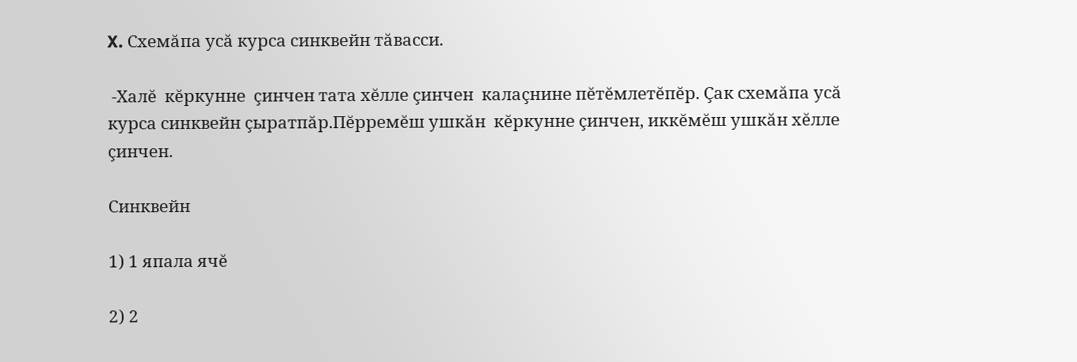X. Схемăпа усă курса синквейн тăвасси.

 -Халĕ  кĕркунне  çинчен тата хĕлле çинчен  калаçнине пĕтĕмлетĕпĕр. Çак схемăпа усă курса синквейн çыратпăр.Пĕрремĕш ушкăн  кĕркунне çинчен, иккĕмĕш ушкăн хĕлле çинчен.

Синквейн

1) 1 япала ячĕ

2) 2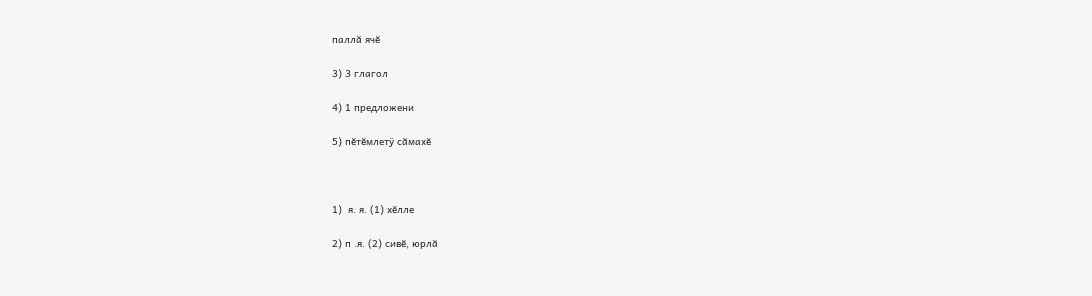паллă ячĕ

3) 3 глагол

4) 1 предложени

5) пĕтĕмлетÿ сăмахĕ



1)  я. я. (1) хĕлле

2) п .я. (2) сивĕ, юрлă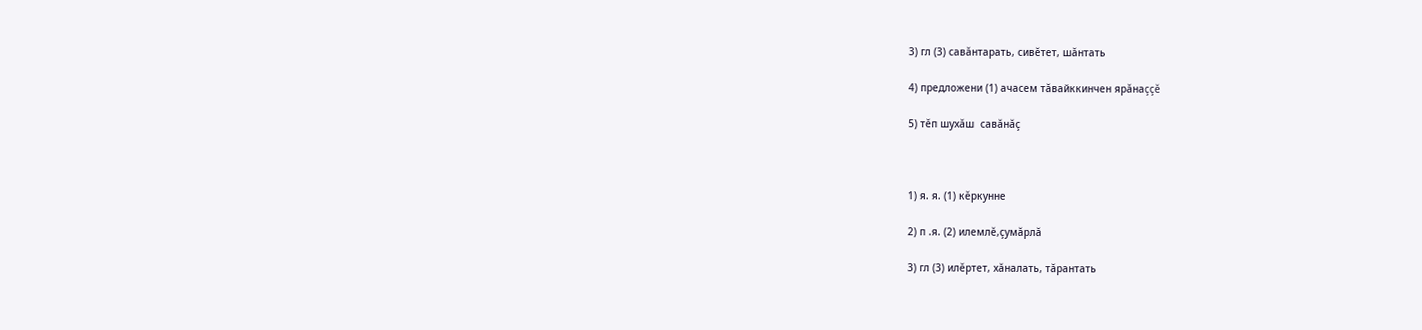3) гл (3) савăнтарать, сивĕтет, шăнтать

4) предложени (1) ачасем тăвайккинчен ярăнаççĕ

5) тĕп шухăш  савăнăç



1) я. я. (1) кĕркунне

2) п .я. (2) илемлĕ,çумăрлă

3) гл (3) илĕртет, хăналать, тăрантать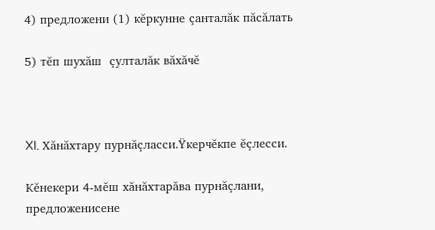4) предложени (1) кĕркунне çанталăк пăсăлать

5) тĕп шухăш  çулталăк вăхăчĕ



XI. Хăнăхтару пурнăçласси.Ÿкерчĕкпе ĕçлесси.

Кĕнекери 4-мĕш хăнăхтарăва пурнăçлани, предложенисене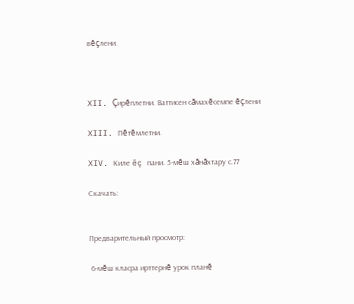вĕçлени.



XII. Çирĕплетни. Ваттисен сăмахĕсемпе ĕçлени

XIII. Пĕтĕмлетни.

XIV. Киле ĕç пани. 5-мĕш хăнăхтару с.77

Скачать:


Предварительный просмотр:

 6-мĕш класра ирттернĕ урок планĕ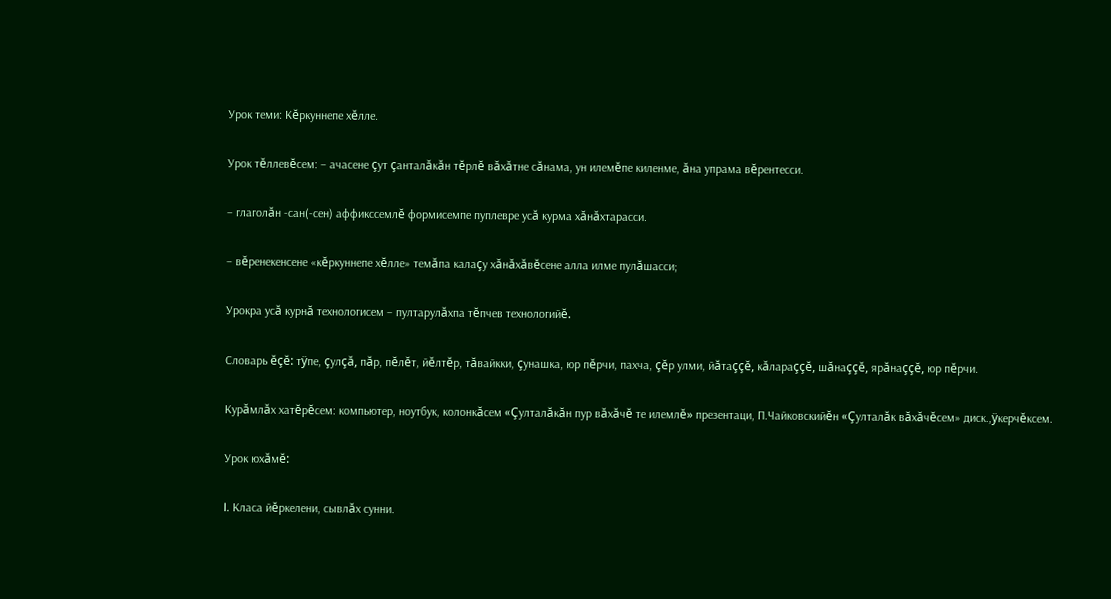Урок теми: Кĕркуннепе хĕлле.

Урок тĕллевĕсем: – ачасене çут çанталăкăн тĕрлĕ вăхăтне сăнама, ун илемĕпе киленме, ăна упрама вĕрентесси.

– глаголăн -сан(-сен) аффикссемлĕ формисемпе пуплевре усă курма хăнăхтарасси.

– вĕренекенсене «кĕркуннепе хĕлле» темăпа калаçу хăнăхăвĕсене алла илме пулăшасси;

Урокра усă курнă технологисем – пултарулăхпа тĕпчев технологийĕ.

Словарь ĕçĕ: тÿпе, çулçă, пăр, пĕлĕт, йĕлтĕр, тăвайкки, çунашка, юр пĕрчи, пахча, çĕр улми, йăтаççĕ, кăлараççĕ, шăнаççĕ, ярăнаççĕ, юр пĕрчи.

Курăмлăх хатĕрĕсем: компьютер, ноутбук, колонкăсем «Çулталăкăн пур вăхăчĕ те илемлĕ» презентаци, П.Чайковскийĕн «Çулталăк вăхăчĕсем» диск.,ÿкерчĕксем.

Урок юхăмĕ:

I. Класа йĕркелени, сывлăх сунни.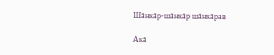Шăнкăр-шăнкăр шăнкăрав

Акă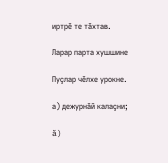иртрĕ те тăхтав.

Ларар парта хушшине

Пуçлар чĕлхе урокне.

а) дежурнăй калаçни;

ă)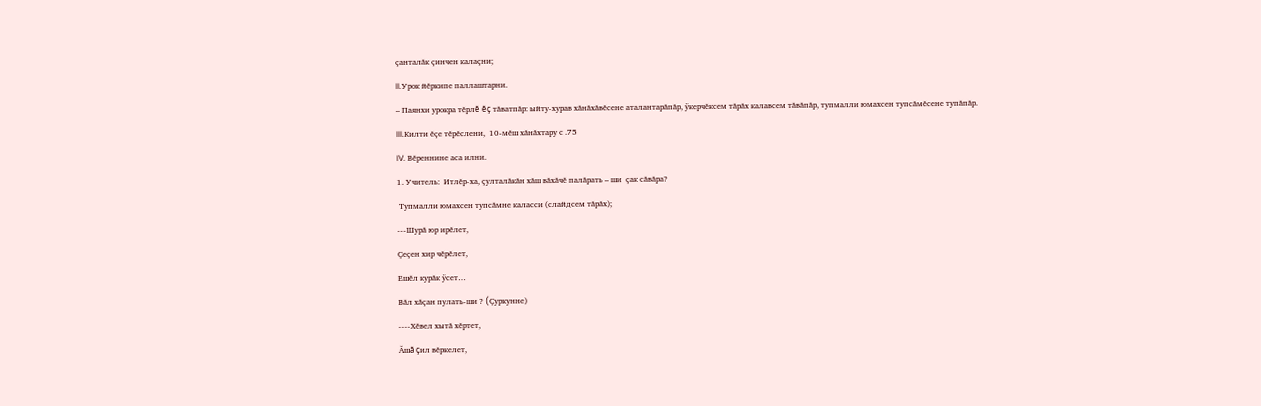çанталăк çинчен калаçни;

II.Урок йĕркипе паллаштарни.

– Паянхи урокра тĕрлĕ ĕç тăватпăр: ыйту-хурав хăнăхăвĕсене аталантарăпăр, ÿкерчĕксем тăрăх калавсем тăвăпăр, тупмалли юмахсен тупсăмĕсене тупăпăр.

III.Килти ĕçе тĕрĕслени,  10-мĕш хăнăхтару с .75

IV. Вĕреннине аса илни.

1. Учитель:  Итлĕр-ха, çулталăкăн хăш вăхăчĕ палăрать – ши  çак сăвăра?

 Тупмалли юмахсен тупсăмне каласси (слайдсем тăрăх);

---Шурă юр ирĕлет,

Çеçен хир чĕрĕлет,

Ешĕл курăк ÿсет…

Вăл хăçан пулать-ши ? (Çуркунне)

----Хĕвел хытă хĕртет,

Ăшă çил вĕркелет,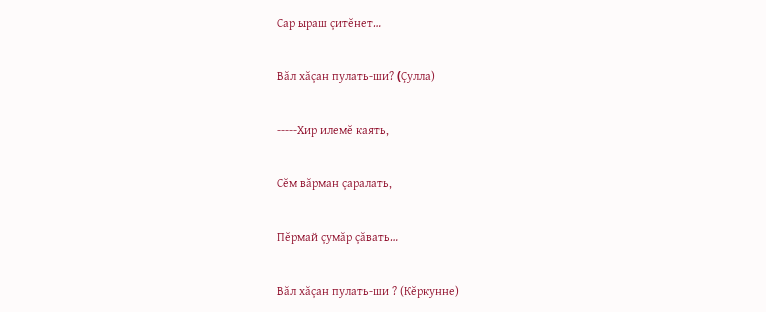Сар ыраш çитĕнет…

Вăл хăçан пулать-ши? (Çулла)

-----Хир илемĕ каять,

Сĕм вăрман çаралать,

Пĕрмай çумăр çăвать…

Вăл хăçан пулать-ши ? (Кĕркунне)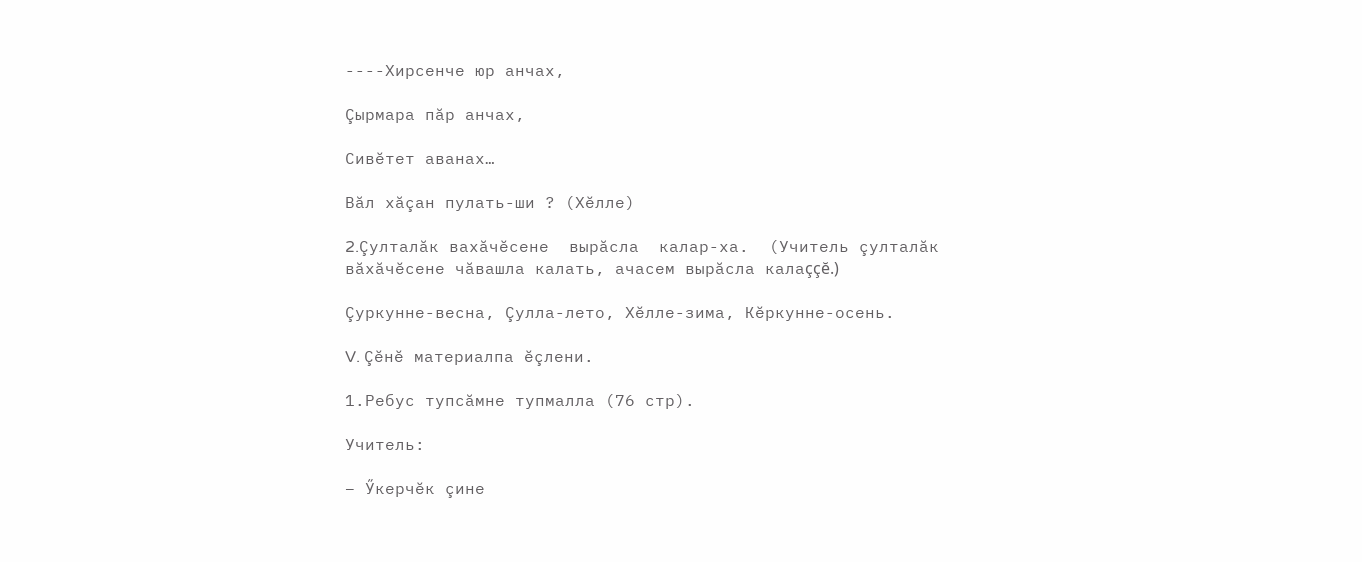----Хирсенче юр анчах,

Çырмара пăр анчах,

Сивĕтет аванах…

Вăл хăçан пулать-ши ? (Хĕлле)

2.Çулталăк вахăчĕсене  вырăсла  калар-ха.  (Учитель çулталăк вăхăчĕсене чăвашла калать, ачасем вырăсла калаççĕ.)

Çуркунне-весна, Çулла-лето, Хĕлле-зима, Кĕркунне-осень.

V. Çĕнĕ материалпа ĕçлени.

1.Ребус тупсăмне тупмалла (76 стр).

Учитель:

– Ӳкерчĕк çине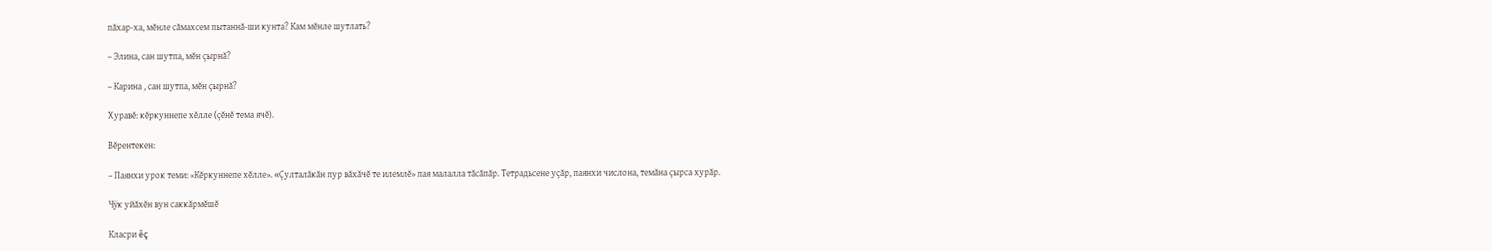пăхар-ха, мĕнле сăмахсем пытаннă-ши кунта? Кам мĕнле шутлать?

– Элина, сан шутпа, мĕн çырнă?

– Карина , сан шутпа, мĕн çырнă?

Хуравĕ: кĕркуннепе хĕлле (çĕнĕ тема ячĕ).

Вĕрентекен:

– Паянхи урок теми: «Кĕркуннепе хĕлле». «Çулталăкăн пур вăхăчĕ те илемлĕ» пая малалла тăсăпăр. Тетрадьсене уçăр, паянхи числона, темăна çырса хурăр.

Чÿк уйăхĕн вун саккăрмĕшĕ

Класри ĕç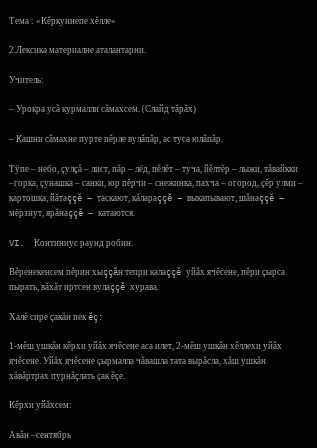Тема : «Кĕркуннепе хĕлле»

2.Лексика материалне аталантарни.

Учитель:

– Урокра усă курмалли сăмахсем.(Cлайд тăрăх)

– Кашни сăмахне пурте пĕрле вулăпăр, ас туса юлăпăр.

Тÿпе – небо, çулçă – лист, пăр – лёд, пĕлĕт – туча, йĕлтĕр – лыжи, тăвайкки –горка, çунашка – санки, юр пĕрчи – снежинка, пахча – огород, çĕр улми – картошка, йăтаççĕ – таскают, кăлараççĕ – выкапывают, шăнаççĕ – мёрзнут, ярăнаççĕ – катаются.

VI.  Континиус раунд робин.

Вĕренекенсем пĕрин хыççăн тепри калаççĕ уйăх ячĕсене, пĕри çырса пырать, вăхăт иртсен вулаççĕ хурава.

Халĕ сире çакăн пек ĕç:

1-мĕш ушкăн кĕрхи уйăх ячĕсене аса илет, 2-мĕш ушкăн хĕллехи уйăх ячĕсене. Уйăх ячĕсене çырмалла чăвашла тата вырăсла, хăш ушкăн хăвăртрах пурнăçлать çак ĕçе.

Кĕрхи уйăхсем:

Авăн –сентябрь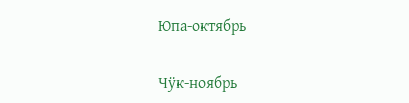Юпа-октябрь

Чÿк-ноябрь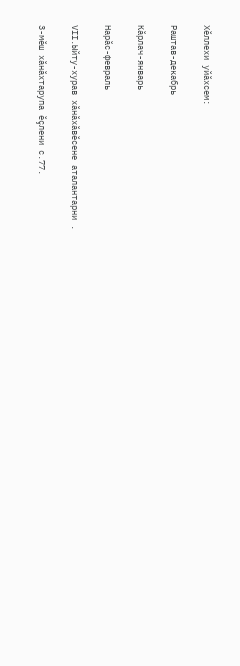Хĕллехи уйăхсем:

Раштав-декабрь

Кăрлач-январь

Нарăс-февраль

VII.Ыйту-хурав хăнăхăвĕсене аталантарни .

3-мĕш хăнăхтарупа ĕçлени c.77.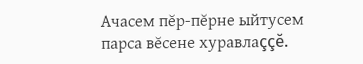Ачасем пĕр-пĕрне ыйтусем парса вĕсене хуравлаççĕ.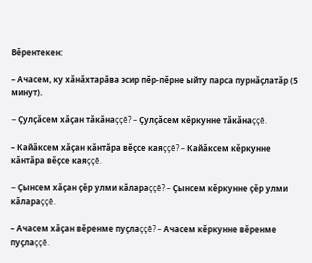Вĕрентекен:

– Ачасем, ку хăнăхтарăва эсир пĕр-пĕрне ыйту парса пурнăçлатăр (5 минут).

– Çулçăсем хăçан тăкăнаççĕ? – Çулçăсем кĕркунне тăкăнаççĕ.

– Кайăксем хăçан кăнтăра вĕçсе каяççĕ? – Кайăксем кĕркунне кăнтăра вĕçсе каяççĕ.

– Çынсем хăçан çĕр улми кăлараççĕ? – Çынсем кĕркунне çĕр улми кăлараççĕ.

– Ачасем хăçан вĕренме пуçлаççĕ? – Ачасем кĕркунне вĕренме пуçлаççĕ.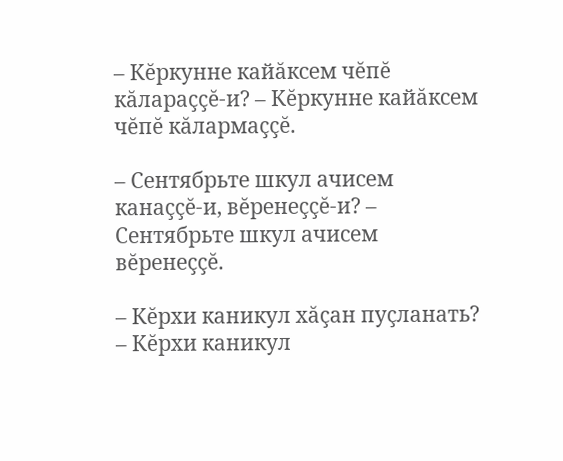– Кĕркунне кайăксем чĕпĕ кăлараççĕ-и? – Кĕркунне кайăксем чĕпĕ кăлармаççĕ.

– Сентябрьте шкул ачисем канаççĕ-и, вĕренеççĕ-и? – Сентябрьте шкул ачисем вĕренеççĕ.

– Кĕрхи каникул хăçан пуçланать? – Кĕрхи каникул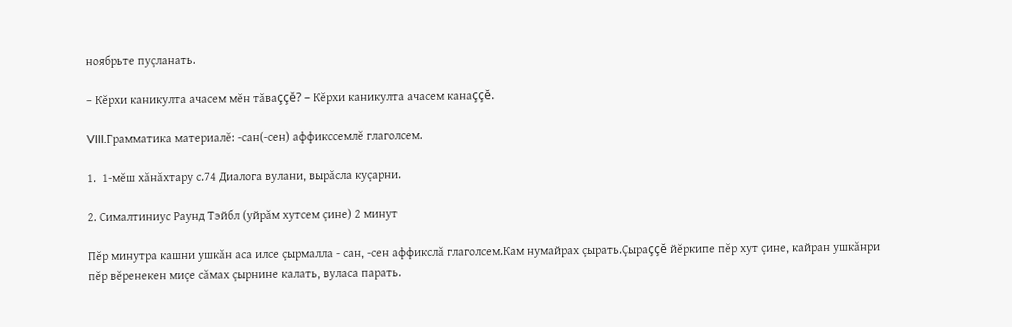ноябрьте пуçланать.

– Кĕрхи каникулта ачасем мĕн тăваççĕ? – Кĕрхи каникулта ачасем канаççĕ.

VIII.Грамматика материалĕ: -сан(-сен) аффикссемлĕ глаголсем.

1.  1-мĕш хăнăхтару с.74 Диалога вулани, вырăсла куçарни.

2. Сималтиниус Раунд Тэйбл (уйрăм хутсем çине) 2 минут

Пĕр минутра кашни ушкăн аса илсе çырмалла - сан, -сен аффикслă глаголсем.Кам нумайрах çырать.Çыраççĕ йĕркипе пĕр хут çине, кайран ушкăнри  пĕр вĕренекен миçе сăмах çырнине калать, вуласа парать.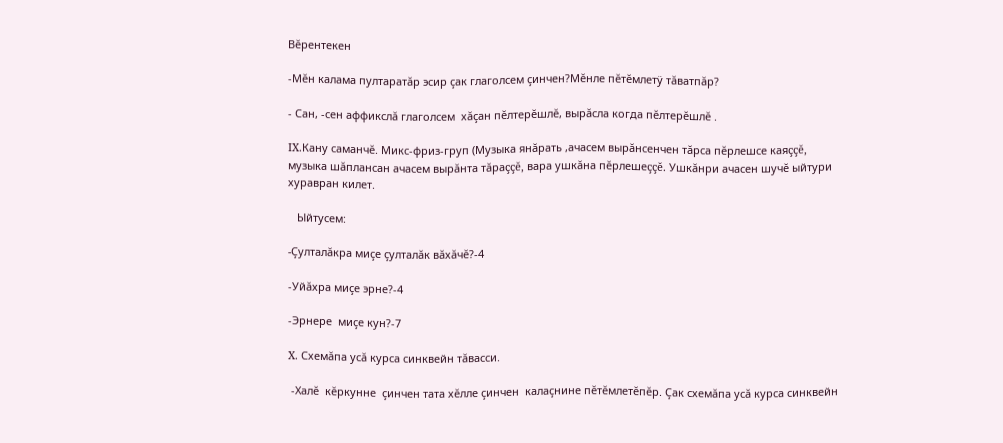Вĕрентекен

-Мĕн калама пултаратăр эсир çак глаголсем çинчен?Мĕнле пĕтĕмлетÿ тăватпăр?

- Сан, -сен аффикслă глаголсем  хăçан пĕлтерĕшлĕ, вырăсла когда пĕлтерĕшлĕ .

IX.Кану саманчĕ. Микс-фриз-груп (Музыка янăрать ,ачасем вырăнсенчен тăрса пĕрлешсе каяççĕ, музыка шăплансан ачасем вырăнта тăраççĕ, вара ушкăна пĕрлешеççĕ. Ушкăнри ачасен шучĕ ыйтури хуравран килет.

   Ыйтусем:

-Çулталăкра миçе çулталăк вăхăчĕ?-4

-Уйăхра миçе эрне?-4

-Эрнере  миçе кун?-7

X. Схемăпа усă курса синквейн тăвасси.

 -Халĕ  кĕркунне  çинчен тата хĕлле çинчен  калаçнине пĕтĕмлетĕпĕр. Çак схемăпа усă курса синквейн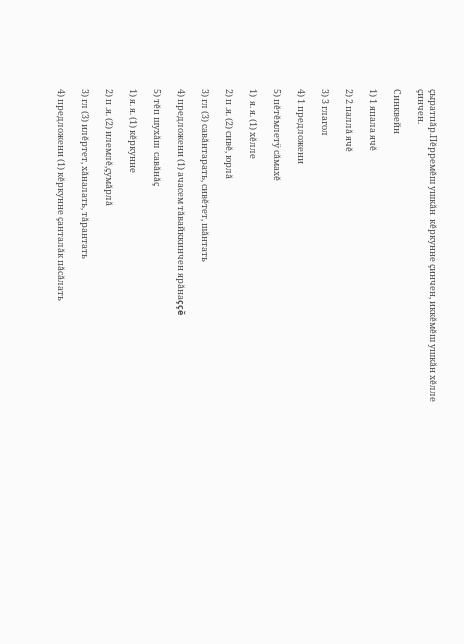çыратпăр.Пĕрремĕш ушкăн  кĕркунне çинчен, иккĕмĕш ушкăн хĕлле çинчен.

Синквейн

1) 1 япала ячĕ

2) 2 паллă ячĕ

3) 3 глагол

4) 1 предложени

5) пĕтĕмлетÿ сăмахĕ

1)  я. я. (1) хĕлле

2) п .я. (2) сивĕ, юрлă

3) гл (3) савăнтарать, сивĕтет, шăнтать

4) предложени (1) ачасем тăвайккинчен ярăнаççĕ

5) тĕп шухăш  савăнăç

1) я. я. (1) кĕркунне

2) п .я. (2) илемлĕ,çумăрлă

3) гл (3) илĕртет, хăналать, тăрантать

4) предложени (1) кĕркунне çанталăк пăсăлать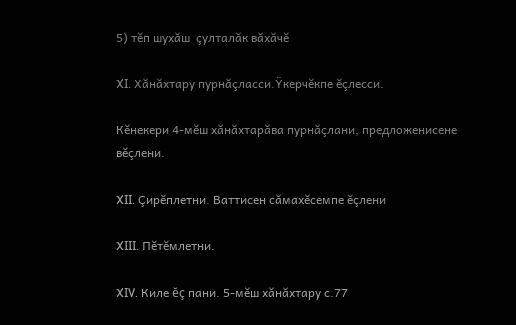5) тĕп шухăш  çулталăк вăхăчĕ

XI. Хăнăхтару пурнăçласси.Ÿкерчĕкпе ĕçлесси.

Кĕнекери 4-мĕш хăнăхтарăва пурнăçлани, предложенисене вĕçлени.

XII. Çирĕплетни. Ваттисен сăмахĕсемпе ĕçлени

XIII. Пĕтĕмлетни.

XIV. Киле ĕç пани. 5-мĕш хăнăхтару с.77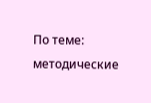По теме: методические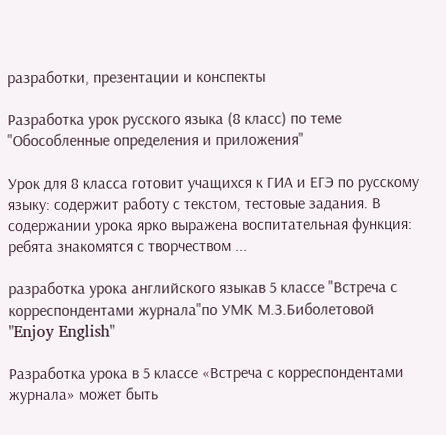разработки, презентации и конспекты

Разработка урок русского языка (8 класс) по теме "Обособленные определения и приложения"

Урок для 8 класса готовит учащихся к ГИА и ЕГЭ по русскому языку: содержит работу с текстом, тестовые задания. В содержании урока ярко выражена воспитательная функция: ребята знакомятся с творчеством ...

разработка урока английского языкав 5 классе "Встреча с корреспондентами журнала"по УМК М.З.Биболетовой "Enjoy English"

Разработка урока в 5 классе «Встреча с корреспондентами журнала» может быть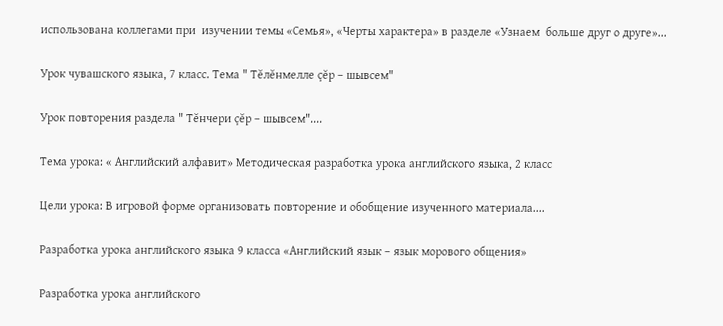использована коллегами при  изучении темы «Семья», «Черты характера» в разделе «Узнаем  больше друг о друге»...

Урок чувашского языка, 7 класс. Тема " Тĕлĕнмелле çĕр – шывсем"

Урок повторения раздела " Тĕнчери çĕр – шывсем"....

Тема урока: « Английский алфавит» Методическая разработка урока английского языка, 2 класс

Цели урока: В игровой форме организовать повторение и обобщение изученного материала....

Разработка урока английского языка 9 класса «Английский язык – язык морового общения»

Разработка урока английского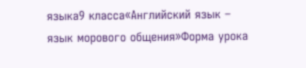языка9 класса«Английский язык – язык морового общения»Форма урока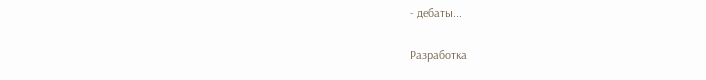- дебаты...

Разработка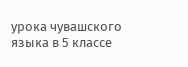урока чувашского языка в 5 классе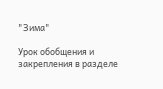"Зима"

Урок обобщения и закрепления в разделе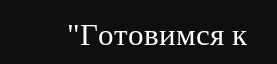"Готовимся к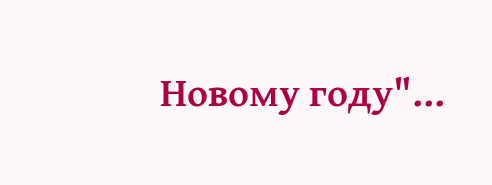Новому году"...